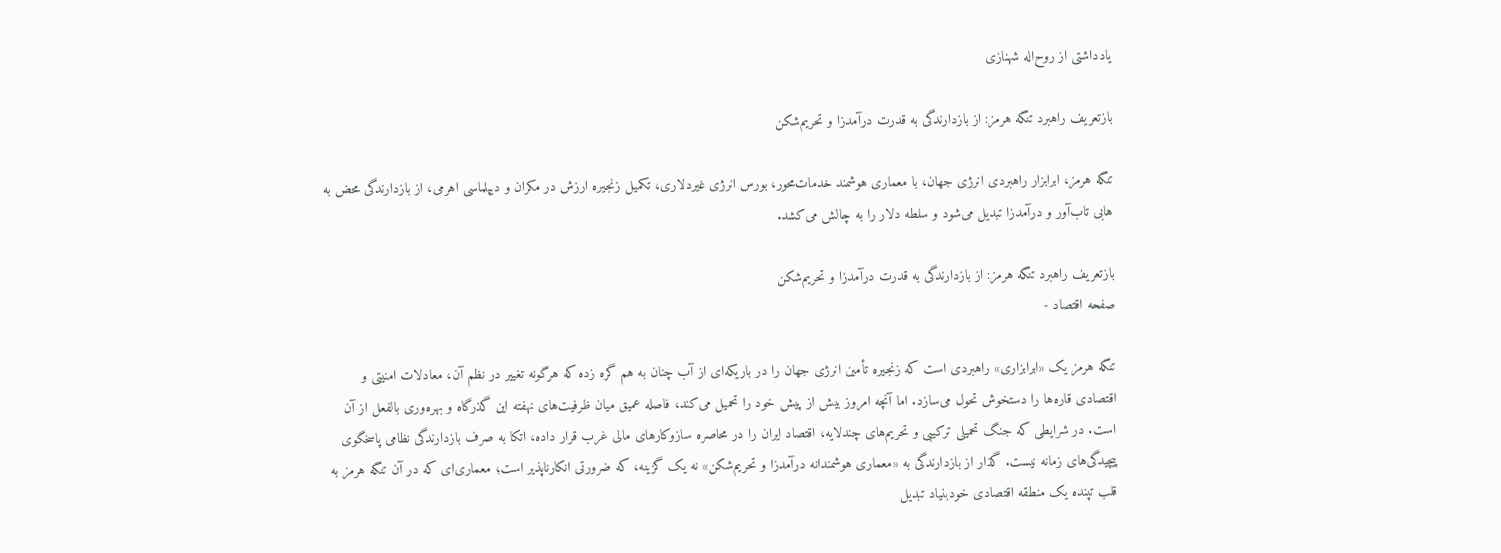یادداشتی از روح‌اله شهنازی

بازتعریف راهبرد تنگه هرمز: از بازدارندگی به قدرت درآمدزا و تحریم‌شکن

تنگه هرمز، ابرابزار راهبردی انرژی جهان، با معماری هوشمند خدمات‌محور، بورس انرژی غیردلاری، تکمیل زنجیره ارزش در مکران و دیپلماسی اهرمی، از بازدارندگی محض به هابی تاب‌آور و درآمدزا تبدیل می‌شود و سلطه دلار را به چالش می‌کشد.

بازتعریف راهبرد تنگه هرمز: از بازدارندگی به قدرت درآمدزا و تحریم‌شکن
صفحه اقتصاد -

تنگه هرمز یک «ابرابزاری» راهبردی است که زنجیره تأمین انرژی جهان را در باریکه‌ای از آب چنان به هم گره زده که هرگونه تغییر در نظم آن، معادلات امنیتی و اقتصادی قاره‌ها را دستخوش تحول می‌سازد. اما آنچه امروز بیش از پیش خود را تحمیل می‌کند، فاصله عمیق میان ظرفیت‌های نهفته این گذرگاه و بهره‌وری بالفعل از آن است. در شرایطی که جنگ تحمیلی ترکیبی و تحریم‌های چندلایه، اقتصاد ایران را در محاصره سازوکارهای مالی غرب قرار داده، اتکا به صرف بازدارندگی نظامی پاسخگوی پیچیدگی‌های زمانه نیست. گذار از بازدارندگی به «معماری هوشمندانه درآمدزا و تحریم‌شکن» نه یک گزینه، که ضرورتی انکارناپذیر است؛ معماری‌ای که در آن تنگه هرمز به قلب تپنده یک منطقه اقتصادی خودبنیاد تبدیل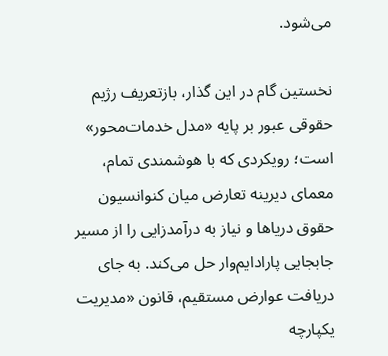می‌شود.

نخستین گام در این گذار، بازتعریف رژیم حقوقی عبور بر پایه «مدل خدمات‌محور» است؛ رویکردی که با هوشمندی تمام، معمای دیرینه تعارض میان کنوانسیون حقوق دریاها و نیاز به درآمدزایی را از مسیر جابجایی پارادایم‌وار حل می‌کند. به جای دریافت عوارض مستقیم، قانون «مدیریت یکپارچه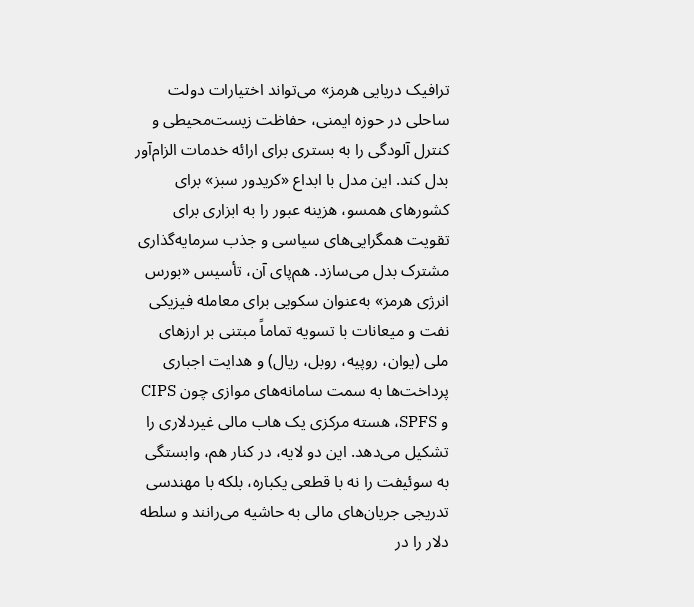ترافیک دریایی هرمز» می‌تواند اختیارات دولت ساحلی در حوزه ایمنی، حفاظت زیست‌محیطی و کنترل آلودگی را به بستری برای ارائه خدمات الزام‌آور بدل کند. این مدل با ابداع «کریدور سبز» برای کشورهای همسو، هزینه عبور را به ابزاری برای تقویت همگرایی‌های سیاسی و جذب سرمایه‌گذاری مشترک بدل می‌سازد. هم‌پای آن، تأسیس «بورس انرژی هرمز» به‌عنوان سکویی برای معامله فیزیکی نفت و میعانات با تسویه تماماً مبتنی بر ارزهای ملی (یوان، روپیه، روبل، ریال) و هدایت اجباری پرداخت‌ها به سمت سامانه‌های موازی چون CIPS و SPFS، هسته مرکزی یک هاب مالی غیردلاری را تشکیل می‌دهد. این دو لایه، در کنار هم، وابستگی به سوئیفت را نه با قطعی یکباره، بلکه با مهندسی تدریجی جریان‌های مالی به حاشیه می‌رانند و سلطه دلار را در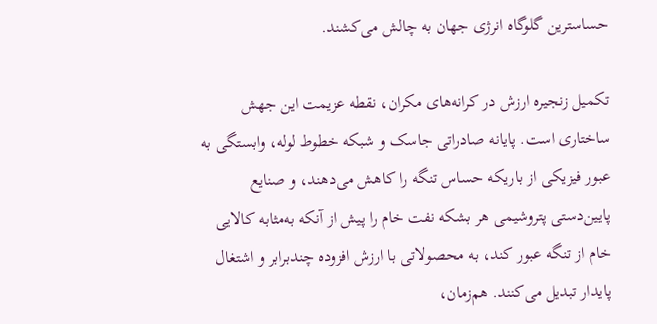حساسترین گلوگاه انرژی جهان به چالش می‌کشند.

تکمیل زنجیره ارزش در کرانه‌های مکران، نقطه عزیمت این جهش ساختاری است. پایانه صادراتی جاسک و شبکه خطوط لوله، وابستگی به عبور فیزیکی از باریکه حساس تنگه را کاهش می‌دهند، و صنایع پایین‌دستی پتروشیمی هر بشکه نفت خام را پیش از آنکه به‌مثابه کالایی خام از تنگه عبور کند، به محصولاتی با ارزش افزوده چندبرابر و اشتغال پایدار تبدیل می‌کنند. هم‌زمان،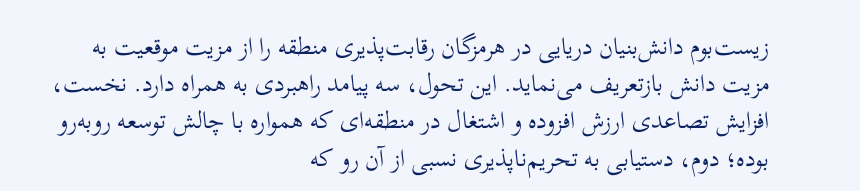زیست‌بوم دانش‌بنیان دریایی در هرمزگان رقابت‌پذیری منطقه را از مزیت موقعیت به مزیت دانش بازتعریف می‌نماید. این تحول، سه پیامد راهبردی به همراه دارد. نخست، افزایش تصاعدی ارزش افزوده و اشتغال در منطقه‌ای که همواره با چالش توسعه روبه‌رو بوده؛ دوم، دستیابی به تحریم‌ناپذیری نسبی از آن رو که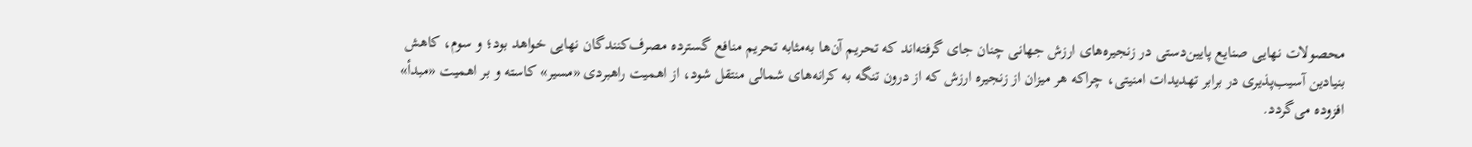محصولات نهایی صنایع پایین‌دستی در زنجیره‌های ارزش جهانی چنان جای گرفته‌اند که تحریم آن‌ها به‌مثابه تحریم منافع گسترده مصرف‌کنندگان نهایی خواهد بود؛ و سوم، کاهش بنیادین آسیب‌پذیری در برابر تهدیدات امنیتی، چراکه هر میزان از زنجیره ارزش که از درون تنگه به کرانه‌های شمالی منتقل شود، از اهمیت راهبردی «مسیر» کاسته و بر اهمیت «مبدأ» افزوده می‌گردد.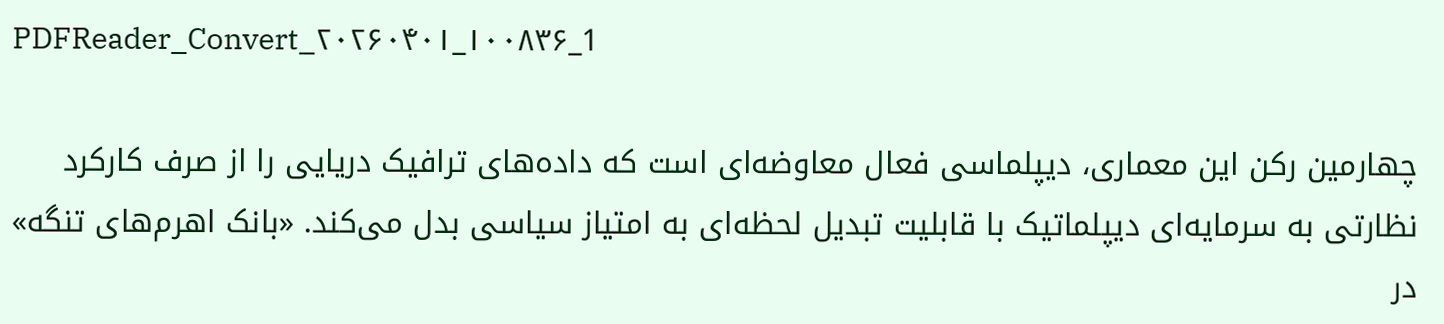PDFReader_Convert_۲۰۲۶۰۴۰۱_۱۰۰۸۳۶_1

چهارمین رکن این معماری، دیپلماسی فعال معاوضه‌ای است که داده‌های ترافیک دریایی را از صرف کارکرد نظارتی به سرمایه‌ای دیپلماتیک با قابلیت تبدیل لحظه‌ای به امتیاز سیاسی بدل می‌کند. «بانک اهرم‌های تنگه» در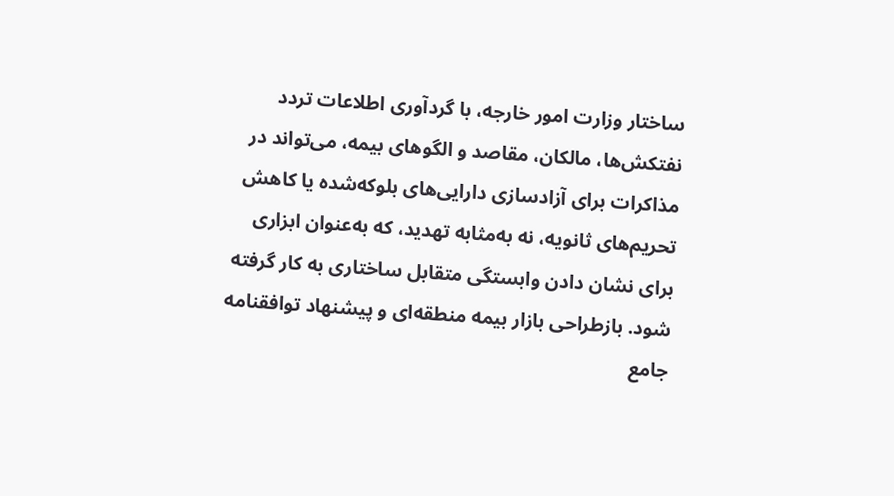ساختار وزارت امور خارجه، با گردآوری اطلاعات تردد نفتکش‌ها، مالکان، مقاصد و الگوهای بیمه، می‌تواند در مذاکرات برای آزادسازی دارایی‌های بلوکه‌شده یا کاهش تحریم‌های ثانویه، نه به‌مثابه تهدید، که به‌عنوان ابزاری برای نشان دادن وابستگی متقابل ساختاری به کار گرفته شود. بازطراحی بازار بیمه منطقه‌ای و پیشنهاد توافقنامه جامع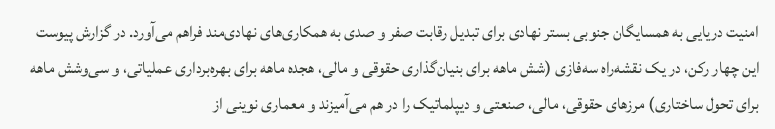امنیت دریایی به همسایگان جنوبی بستر نهادی برای تبدیل رقابت صفر و صدی به همکاری‌های نهادی‌مند فراهم می‌آورد. در گزارش پیوست این چهار رکن، در یک نقشه‌راه سه‌فازی (شش ماهه برای بنیان‌گذاری حقوقی و مالی، هجده ماهه برای بهره‌برداری عملیاتی، و سی‌وشش ماهه برای تحول ساختاری) مرزهای حقوقی، مالی، صنعتی و دیپلماتیک را در هم می‌آمیزند و معماری نوینی از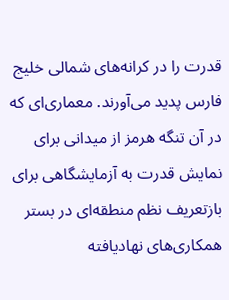قدرت را در کرانه‌های شمالی خلیج فارس پدید می‌آورند. معماری‌ای که در آن تنگه هرمز از میدانی برای نمایش قدرت به آزمایشگاهی برای بازتعریف نظم منطقه‌ای در بستر همکاری‌های نهادیافته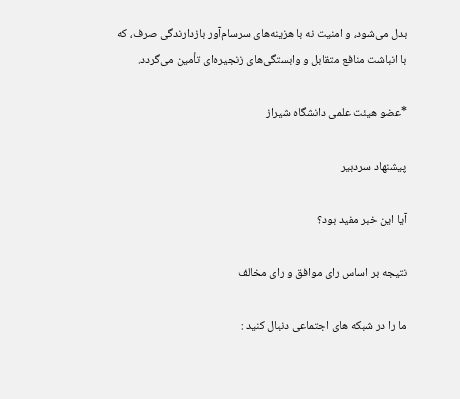بدل می‌شود، و امنیت نه با هزینه‌های سرسام‌آور بازدارندگی صرف، که با انباشت منافع متقابل و وابستگی‌های زنجیره‌ای تأمین می‌گردد.

*عضو هیئت علمی دانشگاه شیراز

پیشنهاد سردبیر

آیا این خبر مفید بود؟

نتیجه بر اساس رای موافق و رای مخالف

ما را در شبکه های اجتماعی دنبال کنید :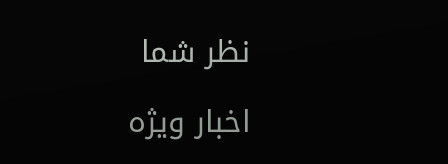نظر شما

اخبار ویژه